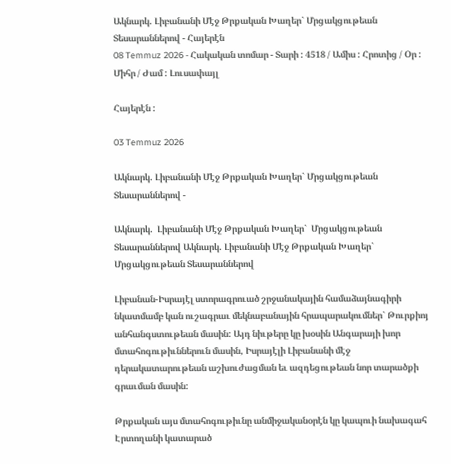Ակնարկ. Լիբանանի Մէջ Թրքական Խաղեր` Մրցակցութեան Տեսարաններով - Հայերէն
08 Temmuz 2026 - Հակական տոմար - Տարի : 4518 / Ամիս : Հրոտից / Օր : Միհր / Ժամ : Լուսափայլ

Հայերէն :

03 Temmuz 2026

Ակնարկ. Լիբանանի Մէջ Թրքական Խաղեր` Մրցակցութեան Տեսարաններով -

Ակնարկ.  Լիբանանի Մէջ Թրքական Խաղեր`  Մրցակցութեան Տեսարաններով Ակնարկ. Լիբանանի Մէջ Թրքական Խաղեր` Մրցակցութեան Տեսարաններով

Լիբանան-Իսրայէլ ստորագրուած շրջանակային համաձայնագիրի նկատմամբ կան ուշագրաւ մեկնաբանային հրապարակումներ` Թուրքիոյ անհանգստութեան մասին: Այդ նիւթերը կը խօսին Անգարայի խոր մտահոգութիւններուն մասին, Իսրայէլի Լիբանանի մէջ դերակատարութեան աշխուժացման եւ ազդեցութեան նոր տարածքի գրաւման մասին:

Թրքական այս մտահոգութիւնը անմիջականօրէն կը կապուի նախագահ Էրտողանի կատարած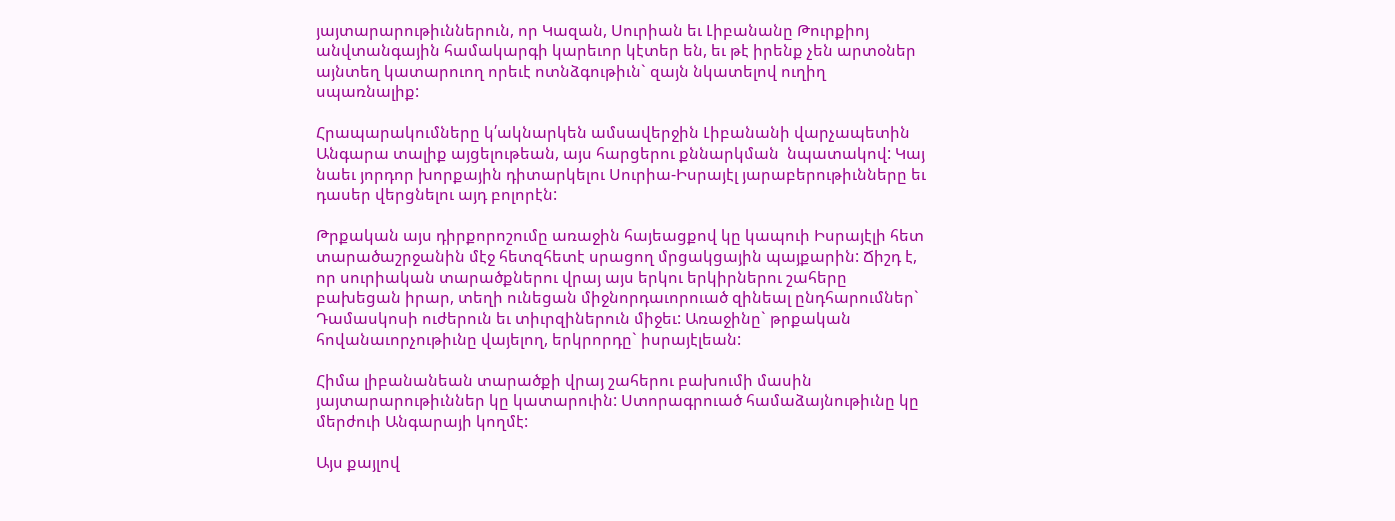յայտարարութիւններուն, որ Կազան, Սուրիան եւ Լիբանանը Թուրքիոյ անվտանգային համակարգի կարեւոր կէտեր են, եւ թէ իրենք չեն արտօներ այնտեղ կատարուող որեւէ ոտնձգութիւն` զայն նկատելով ուղիղ սպառնալիք:

Հրապարակումները կ՛ակնարկեն ամսավերջին Լիբանանի վարչապետին Անգարա տալիք այցելութեան, այս հարցերու քննարկման  նպատակով: Կայ նաեւ յորդոր խորքային դիտարկելու Սուրիա-Իսրայէլ յարաբերութիւնները եւ դասեր վերցնելու այդ բոլորէն:

Թրքական այս դիրքորոշումը առաջին հայեացքով կը կապուի Իսրայէլի հետ տարածաշրջանին մէջ հետզհետէ սրացող մրցակցային պայքարին: Ճիշդ է, որ սուրիական տարածքներու վրայ այս երկու երկիրներու շահերը բախեցան իրար, տեղի ունեցան միջնորդաւորուած զինեալ ընդհարումներ` Դամասկոսի ուժերուն եւ տիւրզիներուն միջեւ: Առաջինը` թրքական հովանաւորչութիւնը վայելող, երկրորդը` իսրայէլեան:

Հիմա լիբանանեան տարածքի վրայ շահերու բախումի մասին յայտարարութիւններ կը կատարուին: Ստորագրուած համաձայնութիւնը կը մերժուի Անգարայի կողմէ:

Այս քայլով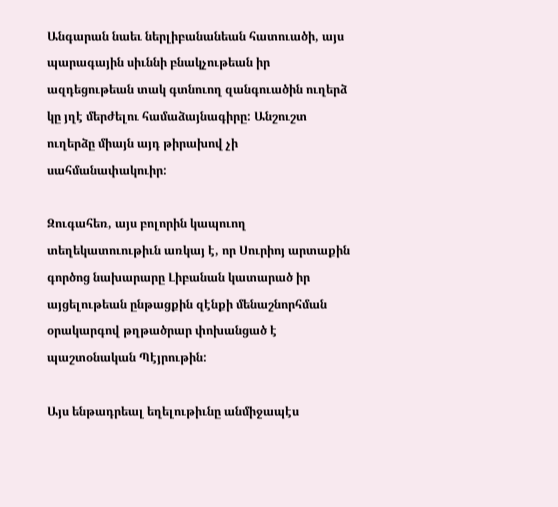Անգարան նաեւ ներլիբանանեան հատուածի, այս պարագային սիւննի բնակչութեան իր ազդեցութեան տակ գտնուող զանգուածին ուղերձ կը յղէ մերժելու համաձայնագիրը: Անշուշտ ուղերձը միայն այդ թիրախով չի սահմանափակուիր:

Զուգահեռ, այս բոլորին կապուող տեղեկատուութիւն առկայ է, որ Սուրիոյ արտաքին գործոց նախարարը Լիբանան կատարած իր այցելութեան ընթացքին զէնքի մենաշնորհման օրակարգով թղթածրար փոխանցած է պաշտօնական Պէյրութին:

Այս ենթադրեալ եղելութիւնը անմիջապէս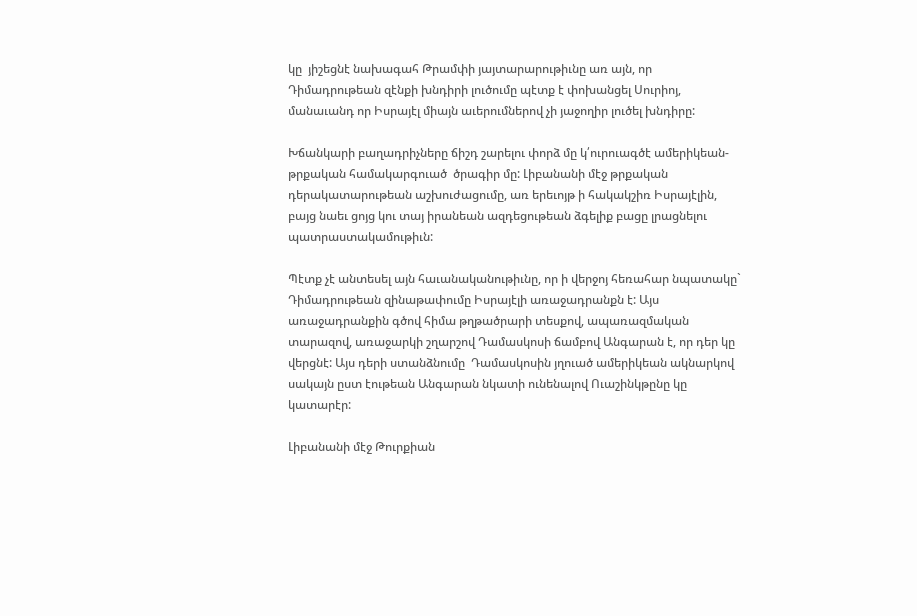կը  յիշեցնէ նախագահ Թրամփի յայտարարութիւնը առ այն, որ Դիմադրութեան զէնքի խնդիրի լուծումը պէտք է փոխանցել Սուրիոյ, մանաւանդ որ Իսրայէլ միայն աւերումներով չի յաջողիր լուծել խնդիրը:

Խճանկարի բաղադրիչները ճիշդ շարելու փորձ մը կ՛ուրուագծէ ամերիկեան-թրքական համակարգուած  ծրագիր մը: Լիբանանի մէջ թրքական դերակատարութեան աշխուժացումը, առ երեւոյթ ի հակակշիռ Իսրայէլին, բայց նաեւ ցոյց կու տայ իրանեան ազդեցութեան ձգելիք բացը լրացնելու պատրաստակամութիւն:

Պէտք չէ անտեսել այն հաւանականութիւնը, որ ի վերջոյ հեռահար նպատակը` Դիմադրութեան զինաթափումը Իսրայէլի առաջադրանքն է: Այս առաջադրանքին գծով հիմա թղթածրարի տեսքով, ապառազմական տարազով, առաջարկի շղարշով Դամասկոսի ճամբով Անգարան է, որ դեր կը վերցնէ: Այս դերի ստանձնումը  Դամասկոսին յղուած ամերիկեան ակնարկով սակայն ըստ էութեան Անգարան նկատի ունենալով Ուաշինկթընը կը կատարէր:

Լիբանանի մէջ Թուրքիան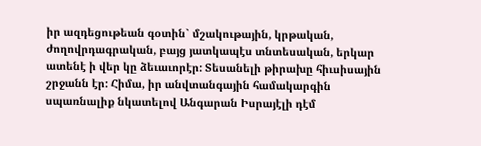իր ազդեցութեան գօտին` մշակութային, կրթական, ժողովրդագրական, բայց յատկապէս տնտեսական, երկար ատենէ ի վեր կը ձեւաւորէր: Տեսանելի թիրախը հիւսիսային շրջանն էր: Հիմա, իր անվտանգային համակարգին սպառնալիք նկատելով Անգարան Իսրայէլի դէմ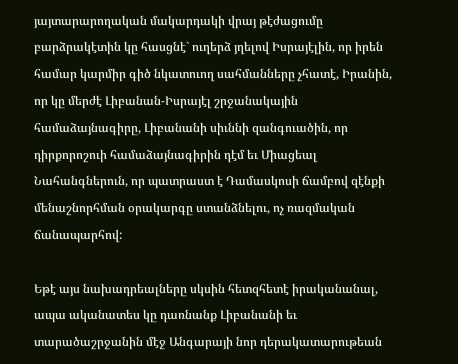յայտարարողական մակարդակի վրայ թէժացումը բարձրակէտին կը հասցնէ` ուղերձ յղելով Իսրայէլին, որ իրեն համար կարմիր գիծ նկատուող սահմանները չհատէ, Իրանին, որ կը մերժէ Լիբանան-Իսրայէլ շրջանակային համաձայնագիրը, Լիբանանի սիւննի զանգուածին, որ դիրքորոշուի համաձայնագիրին դէմ եւ Միացեալ Նահանգներուն, որ պատրաստ է Դամասկոսի ճամբով զէնքի մենաշնորհման օրակարգը ստանձնելու, ոչ ռազմական ճանապարհով:

Եթէ այս նախադրեալները սկսին հետզհետէ իրականանալ, ապա ականատես կը դառնանք Լիբանանի եւ տարածաշրջանին մէջ Անգարայի նոր դերակատարութեան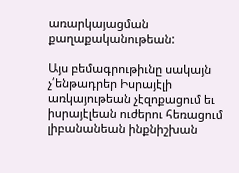առարկայացման քաղաքականութեան:

Այս բեմագրութիւնը սակայն չ՛ենթադրեր Իսրայէլի առկայութեան չէզոքացում եւ իսրայէլեան ուժերու հեռացում լիբանանեան ինքնիշխան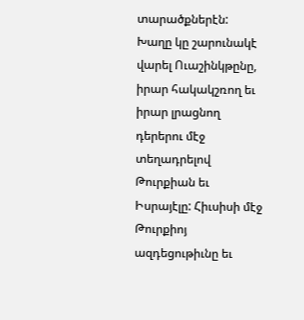տարածքներէն: Խաղը կը շարունակէ վարել Ուաշինկթընը, իրար հակակշռող եւ իրար լրացնող դերերու մէջ տեղադրելով Թուրքիան եւ Իսրայէլը: Հիւսիսի մէջ Թուրքիոյ ազդեցութիւնը եւ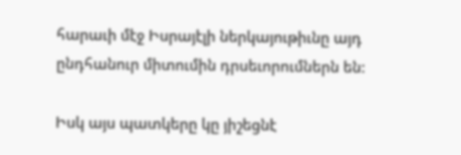հարաւի մէջ Իսրայէլի ներկայութիւնը այդ ընդհանուր միտումին դրսեւորումներն են:

Իսկ այս պատկերը կը յիշեցնէ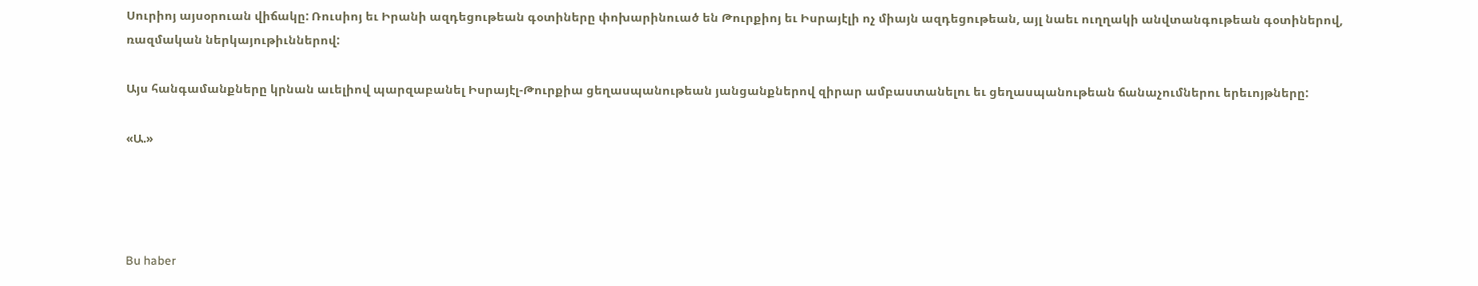Սուրիոյ այսօրուան վիճակը: Ռուսիոյ եւ Իրանի ազդեցութեան գօտիները փոխարինուած են Թուրքիոյ եւ Իսրայէլի ոչ միայն ազդեցութեան, այլ նաեւ ուղղակի անվտանգութեան գօտիներով, ռազմական ներկայութիւններով:

Այս հանգամանքները կրնան աւելիով պարզաբանել Իսրայէլ-Թուրքիա ցեղասպանութեան յանցանքներով զիրար ամբաստանելու եւ ցեղասպանութեան ճանաչումներու երեւոյթները:

«Ա.»




Bu haber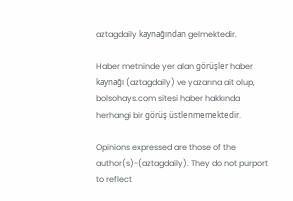aztagdaily kaynağından gelmektedir.

Haber metninde yer alan görüşler haber kaynağı (aztagdaily) ve yazarına ait olup,
bolsohays.com sitesi haber hakkında herhangi bir görüş üstlenmemektedir.

Opinions expressed are those of the author(s)-(aztagdaily). They do not purport to reflect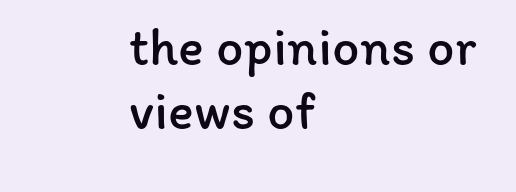the opinions or views of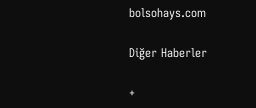bolsohays.com

Diğer Haberler

+